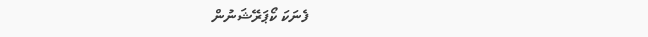ފެނަކަ ކޯޕަރޭޝަނުން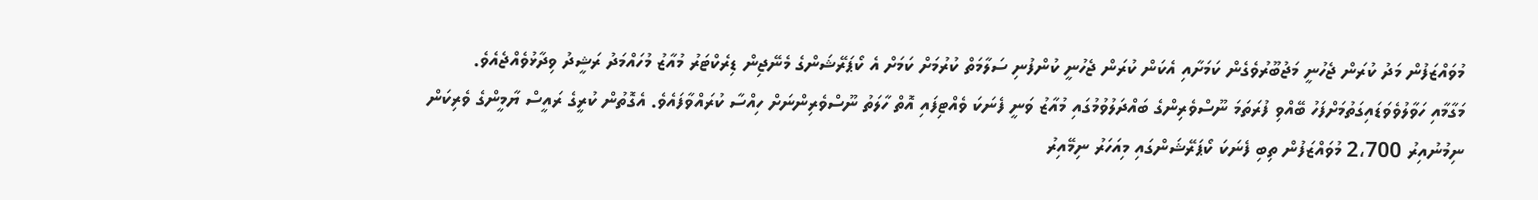މުވައްޒަފުން މަދު ކުރަން ޖެހުނީ މަޖުބޫރުވެގެން ކަމަށާއި އެކަން ކުރަން ޖެހުނީ ކުންފުނި ސަލާމަތް ކުރުމަށް ކަމަށް އެ ކޯޕަރޭޝަންގެ މެނޭޖިން ޑިރެކްޓަރު މުއާޒު މުހައްމަދު ރަޝީދު ވިދާޅުވެއްޖެއެވެ.
މަގާމާއި ހަވާލުވެވަޑައިގަތުމަށްފަހު ބޭއްވި ފުރަތަމަ ނޫސްވެރިންގެ ބައްދަލުވުމުގައި މުއާޒު ވަނީ ފެނަކަ ވެއްޓިފައި އޮތް ހާލަތު ނޫސްވެރިންނަށް ހިއްސާ ކުރައްވާފައެވެ. އެގޮތުން ކުރީގެ ރައީސް ޔާމީންގެ ވެރިކަން ނިމުނުއިރު 2،700 މުވައްޒަފުން ތިބި ފެނަކަ ކޯޕަރޭޝަންގައި މިއަހަރު ނިމޭއިރު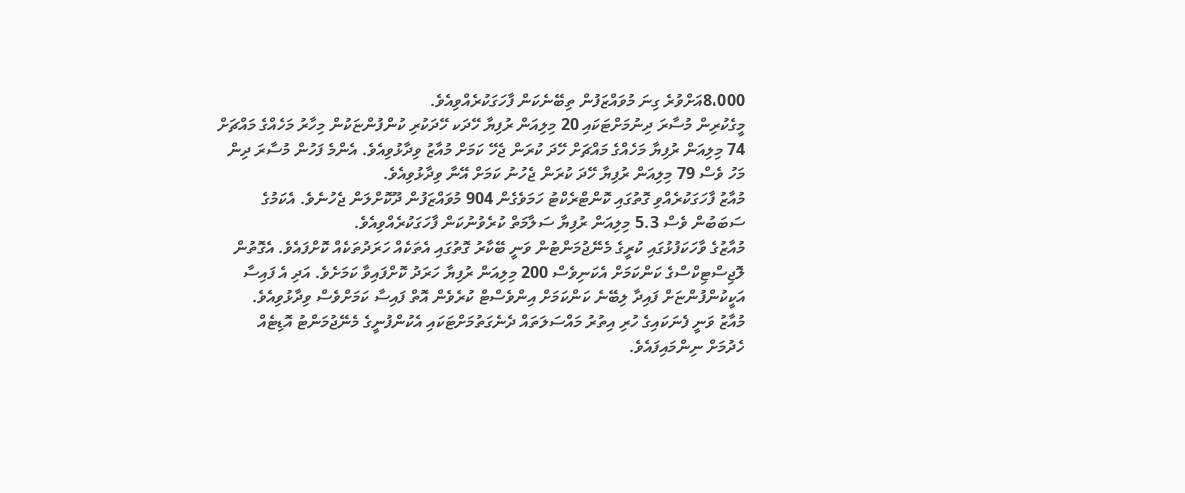8،000އަށްވުރެ ގިނަ މުވައްޒަފުން ތިބޭނެކަން ފާހަގަކުރެއްވިއެވެ.
މީގެކުރިން މުސާރަ ދިނުމަށްޓަކައި 20 މިލިއަން ރުފިޔާ ހޭދަކ ހޭދަކުރި ކުންފުންޏަކުން މިހާރު މަހެއްގެ މައްޗަށް 74 މިލިއަން ރުފިޔާ މަހެއްގެ މައްޗަށް ހޭދަ ކުރަން ޖެހޭ ކަމަށް މުއާޒު ވިދާޅުވިއެވެ. އެންމެ ފަހުން މުސާރަ ދިން މަހު ވެސް 79 މިލިއަން ރުފިޔާ ހޭދަ ކުރަން ޖެހުނު ކަމަށް އޭނާ ވިދާޅުވިއެވެ.
މުއާޒު ފާހަގަކުރެއްވި ގޮތުގައި ކޮންޓްރެކްޓު ހަމަވެގެން 904 މުވައްޒަފުން ދޫކޮށްލަން ޖެހުނެވެ. އެކަމުގެ ސަބަބުން ވެސް 5.3 މިލިއަން ރުފިޔާ ސަލާމަތް ކުރެވުނުކަން ފާހަގަކުރެއްވިއެވެ.
މުއާޒުގެ ވާހަކަފުޅުގައި ކުރީގެ މެނޭޖުމަންޓުން ވަނީ ބޭކާރު ގޮތުގައި އެތަކެއް ހަރަދުތަކެއް ކޮށްފައެވެ. އެގޮތުން ލޮޖިސްޓިކްސްގެ ކަންކަމަށް އެކަނިވެސް 200 މިލިއަން ރުފިޔާ ހަރަދު ކޮށްފައިވާ ކަމަށެވެ. އަދި އެ ފައިސާ އަކީކުންފުންޏަށް ފައިދާ ލިބޭނެ ކަންކަމަށް އިންވެސްޓް ކުރެވެން އޮތް ފައިސާ ކަމަށްވެސް ވިދާޅުވިއެވެ.
މުއާޒު ވަނީ ފެނަކައިގެ ހުރި އިތުރު މައްސަލަތައް ދެނެގަތުމަށްޓަކައި އެކުންފުނީގެ މެނޭޖުމަންޓު އޮޑިޓެއް ހެދުމަށް ނިންމައިފައެވެ.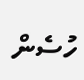ހުސެން